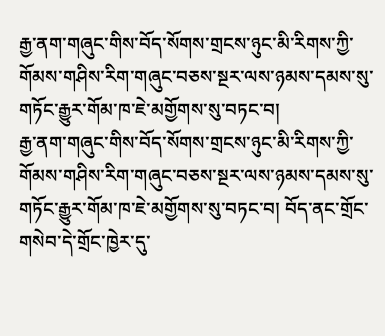རྒྱ་ནག་གཞུང་གིས་བོད་སོགས་གྲངས་ཉུང་མི་རིགས་ཀྱི་གོམས་གཤིས་རིག་གཞུང་བཅས་སྔར་ལས་ཉམས་དམས་སུ་གཏོང་རྒྱུར་གོམ་ཁ་ཇེ་མགྱོགས་སུ་བཏང་བ།
རྒྱ་ནག་གཞུང་གིས་བོད་སོགས་གྲངས་ཉུང་མི་རིགས་ཀྱི་གོམས་གཤིས་རིག་གཞུང་བཅས་སྔར་ལས་ཉམས་དམས་སུ་གཏོང་རྒྱུར་གོམ་ཁ་ཇེ་མགྱོགས་སུ་བཏང་བ། བོད་ནང་གྲོང་གསེབ་དེ་གྲོང་ཁྱེར་དུ་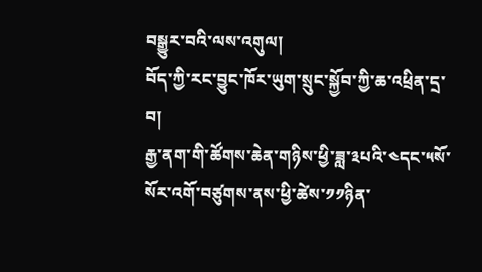བསྒྱུར་བའི་ལས་འགུལ།
བོད་ཀྱི་རང་བྱུང་ཁོར་ཡུག་སྲུང་སྐྱོབ་ཀྱི་ཆ་འཕྲིན་དྲ་བ།
རྒྱ་ནག་གི་ཚོགས་ཆེན་གཉིས་ཕྱི་ཟླ་༣པའི་༤དང་༥སོ་སོར་འགོ་བཙུགས་ནས་ཕྱི་ཚེས་༡༡ཉིན་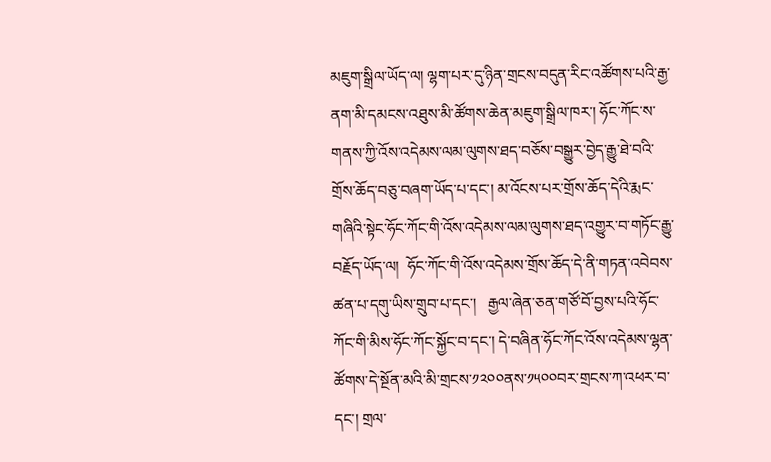མཇུག་སྒྲིལ་ཡོད་ལ། ལྷག་པར་དུ་ཉིན་གྲངས་བདུན་རིང་འཚོགས་པའི་རྒྱ་ནག་མི་དམངས་འཐུས་མི་ཚོགས་ཆེན་མཇུག་སྒྲིལ་ཁར་། ཧོང་ཀོང་ས་གནས་ཀྱི་འོས་འདེམས་ལམ་ལུགས་ཐད་བཅོས་བསྒྱུར་བྱེད་རྒྱུ་ཐེ་བའི་གྲོས་ཆོད་བཅུ་བཞག་ཡོད་པ་དང་། མ་འོངས་པར་གྲོས་ཆོད་དེའི་རྨང་གཞིའི་སྟེང་ཧོང་ཀོང་གི་འོས་འདེམས་ལམ་ལུགས་ཐད་འགྱུར་བ་གཏོང་རྒྱུ་བརྗོད་ཡོད་ལ།  ཧོང་ཀོང་གི་འོས་འདེམས་གྲོས་ཆོད་དེ་ནི་གཏན་འབེབས་ཚན་པ་དགུ་ཡིས་གྲུབ་པ་དང་།   རྒྱལ་ཞེན་ཅན་གཙོ་བོ་བྱས་པའི་ཧོང་ཀོང་གི་མིས་ཧོང་ཀོང་སྐྱོང་བ་དང་། དེ་བཞིན་ཧོང་ཀོང་འོས་འདེམས་ལྷན་ཚོགས་དེ་སྔོན་མའི་མི་གྲངས་༡༢༠༠ནས་༡༥༠༠བར་གྲངས་ཀ་འཕར་བ་དང་། གྲལ་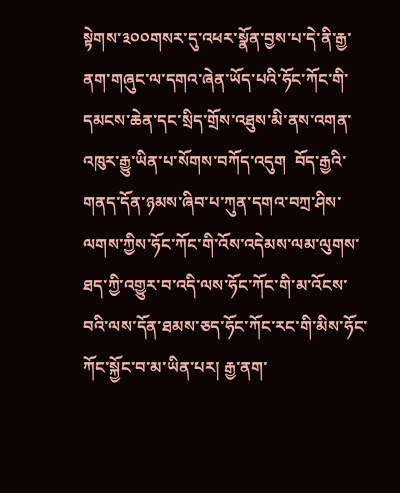སྟེགས་༣༠༠གསར་དུ་འཕར་སྣོན་བྱས་པ་དེ་ནི་རྒྱ་ནག་གཞུང་ལ་དགའ་ཞེན་ཡོད་པའི་ཧོང་ཀོང་གི་དམངས་ཆེན་དང་སྲིད་གྲོས་འཐུས་མི་ནས་འགན་འཁུར་རྒྱུ་ཡིན་པ་སོགས་བཀོད་འདུག  བོད་རྒྱའི་གནད་དོན་ཉམས་ཞིབ་པ་ཀུན་དགའ་བཀྲ་ཤིས་ལགས་ཀྱིས་ཧོང་ཀོང་གི་འོས་འདེམས་ལམ་ལུགས་ཐད་ཀྱི་འགྱུར་བ་འདི་ལས་ཧོང་ཀོང་གི་མ་འོངས་བའི་ལས་དོན་ཐམས་ཅད་ཧོང་ཀོང་རང་གི་མིས་ཧོང་ཀོང་སྐྱོང་བ་མ་ཡིན་པར། རྒྱ་ནག་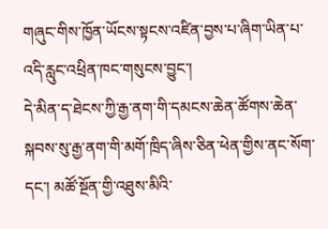གཞུང་གིས་ཁྱོན་ཡོངས་སྟངས་འཛིན་བྱས་པ་ཞིག་ཡིན་པ་འདི་རླུང་འཕྲིན་ཁང་གསུངས་བྱུང་།
དེ་མིན་ད་ཐེངས་ཀྱི་རྒྱ་ནག་གི་དམངས་ཆེན་ཚོགས་ཆེན་སྐབས་སུ་རྒྱ་ནག་གི་མགོ་ཁྲིད་ཞིས་ཅིན་ཕེན་གྱིས་ནང་སོག་དང་། མཚོ་སྔོན་གྱི་འཐུས་མིའི་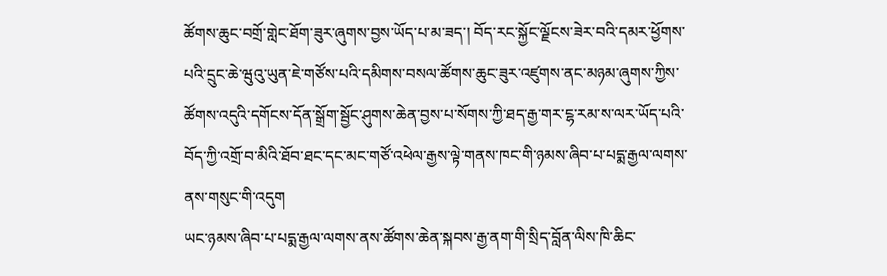ཚོགས་ཆུང་བགྲོ་གླེང་ཐོག་ཟུར་ཞུགས་བྱས་ཡོད་པ་མ་ཟད་། བོད་རང་སྐྱོང་ལྗོངས་ཟེར་བའི་དམར་ཕྱོགས་པའི་དྲུང་ཆེ་ཝུའུ་ཡུན་ཇེ་གཙོས་པའི་དམིགས་བསལ་ཚོགས་ཆུང་ཟུར་འཛུགས་ནང་མཉམ་ཞུགས་ཀྱིས་ཚོགས་འདུའི་དགོངས་དོན་སྒྲོག་སྦྱོང་ཤུགས་ཆེན་བྱས་པ་སོགས་ཀྱི་ཐད་རྒྱ་གར་ངྷ་རམ་ས་ལར་ཡོད་པའི་བོད་ཀྱི་འགྲོ་བ་མིའི་ཐོབ་ཐང་དང་མང་གཙོ་འཕེལ་རྒྱས་ལྟེ་གནས་ཁང་གི་ཉམས་ཞིབ་པ་པདྨ་རྒྱལ་ལགས་ནས་གསུང་གི་འདུག
ཡང་ཉམས་ཞིབ་པ་པདྨ་རྒྱལ་ལགས་ནས་ཚོགས་ཆེན་སྐབས་རྒྱ་ནག་གི་སྲིད་བློན་ལིས་ཁི་ཆིང་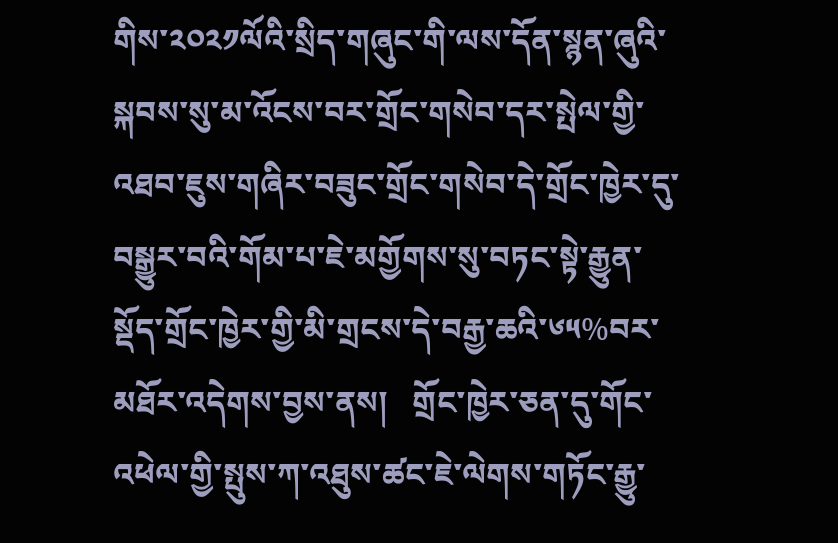གིས་༢༠༢༡ལོའི་སྲིད་གཞུང་གི་ལས་དོན་སྙན་ཞུའི་སྐབས་སུ་མ་འོངས་བར་གྲོང་གསེབ་དར་སྤེལ་གྱི་འཐབ་ཇུས་གཞིར་བཟུང་གྲོང་གསེབ་དེ་གྲོང་ཁྱེར་དུ་བསྒྱུར་བའི་གོམ་པ་ཇེ་མགྱོགས་སུ་བཏང་སྟེ་རྒྱུན་སྡོད་གྲོང་ཁྱེར་གྱི་མི་གྲངས་དེ་བརྒྱ་ཆའི་༦༥%བར་མཐོར་འདེགས་བྱས་ནས།   གྲོང་ཁྱེར་ཅན་དུ་གོང་འཕེལ་གྱི་སྤུས་ཀ་འཐུས་ཚང་ཇེ་ལེགས་གཏོང་རྒྱུ་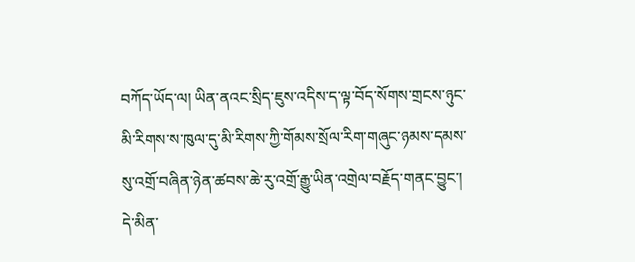བཀོད་ཡོད་ལ། ཡིན་ནའང་སྲིད་ཇུས་འདིས་ད་ལྟ་བོད་སོགས་གྲངས་ཉུང་མི་རིགས་ས་ཁུལ་དུ་མི་རིགས་ཀྱི་གོམས་སྲོལ་རིག་གཞུང་ཉམས་དམས་སུ་འགྲོ་བཞིན་ཉེན་ཚབས་ཆེ་རུ་འགྲོ་རྒྱུ་ཡིན་འགྲེལ་བརྗོད་གནང་བྱུང་།
དེ་མིན་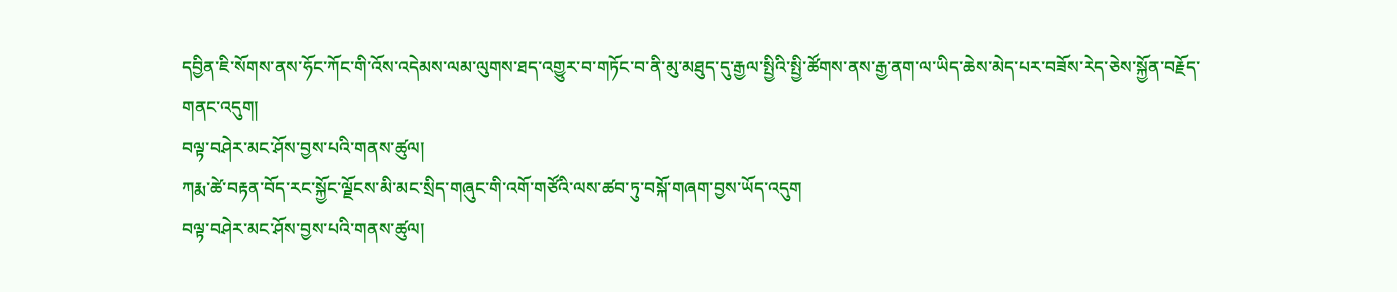དབྱིན་ཇི་སོགས་ནས་ཧོང་ཀོང་གི་འོས་འདེམས་ལམ་ལུགས་ཐད་འགྱུར་བ་གཏོང་བ་ནི་མུ་མཐུད་དུ་རྒྱལ་སྤྱིའི་སྤྱི་ཚོགས་ནས་རྒྱ་ནག་ལ་ཡིད་ཆེས་མེད་པར་བཟོས་རེད་ཅེས་སྐྱོན་བརྗོད་གནང་འདུག།
བལྟ་བཤེར་མང་ཤོས་བྱས་པའི་གནས་ཚུལ།
ཀརྨ་ཚེ་བརྟན་བོད་རང་སྐྱོང་ལྗོངས་མི་མང་སྲིད་གཞུང་གི་འགོ་གཙོའི་ལས་ཚབ་ཏུ་བསྐོ་གཞག་བྱས་ཡོད་འདུག
བལྟ་བཤེར་མང་ཤོས་བྱས་པའི་གནས་ཚུལ།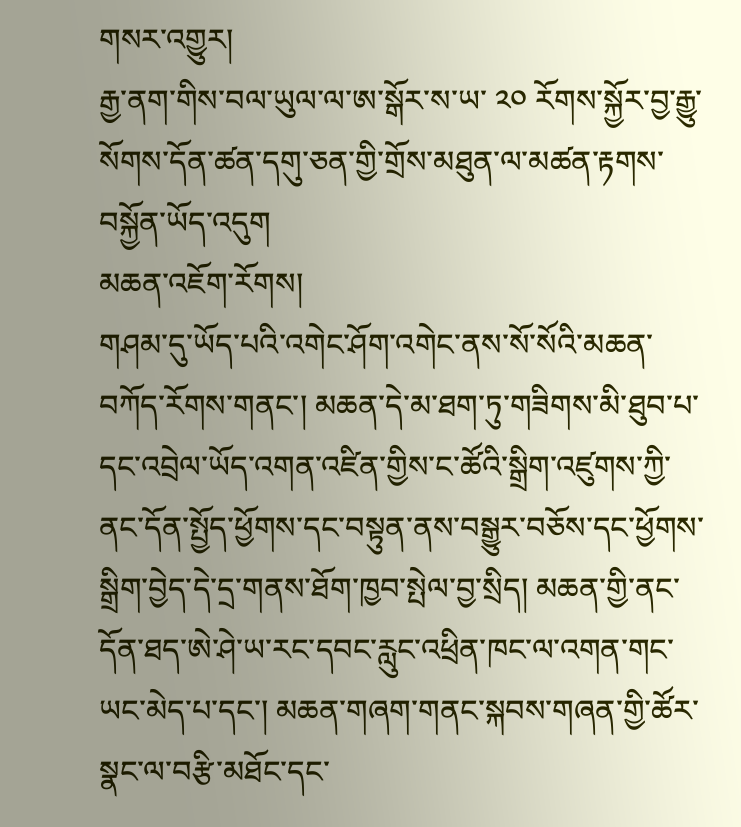གསར་འགྱུར།
རྒྱ་ནག་གིས་བལ་ཡུལ་ལ་ཨ་སྒོར་ས་ཡ་ ༢༠ རོགས་སྐྱོར་བྱ་རྒྱུ་སོགས་དོན་ཚན་དགུ་ཅན་གྱི་གྲོས་མཐུན་ལ་མཚན་རྟགས་བསྐྱོན་ཡོད་འདུག
མཆན་འཇོག་རོགས།
གཤམ་དུ་ཡོད་པའི་འགེང་ཤོག་འགེང་ནས་སོ་སོའི་མཆན་བཀོད་རོགས་གནང་། མཆན་དེ་མ་ཐག་ཏུ་གཟིགས་མི་ཐུབ་པ་དང་འབྲེལ་ཡོད་འགན་འཛིན་གྱིས་ང་ཚོའི་སྒྲིག་འཛུགས་ཀྱི་ནང་དོན་སྤྱོད་ཕྱོགས་དང་བསྟུན་ནས་བསྒྱུར་བཅོས་དང་ཕྱོགས་སྒྲིག་བྱེད་དེ་དྲ་གནས་ཐོག་ཁྱབ་སྤེལ་བྱ་སྲིད། མཆན་གྱི་ནང་དོན་ཐད་ཨེ་ཤེ་ཡ་རང་དབང་རླུང་འཕྲིན་ཁང་ལ་འགན་གང་ཡང་མེད་པ་དང་། མཆན་གཞག་གནང་སྐབས་གཞན་གྱི་ཚོར་སྣང་ལ་བརྩི་མཐོང་དང་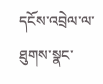དངོས་འབྲེལ་ལ་ཐུགས་སྣང་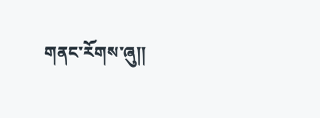གནང་རོགས་ཞུ༎